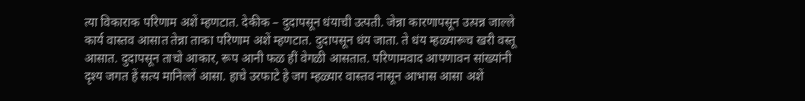त्या विकाराक परिणाम अशें म्हणटात. देकीक – दुदापसून धंयाची उत्पती. जेन्ना कारणापसून उत्पन्न जाल्ले कार्य वास्तव आसात तेन्ना ताका परिणाम अशें म्हणटात. दुदापसून धंय जाता. ते धंय म्हळ्यारूच खरी वस्तू आसात. दुदापसून ताचो आकार, रूप आनी फळ हीं वेगळी आसतात. परिणामवाद आपणावन सांख्यांनी दृश्य जगत हें सत्य मानिल्लें आसा. हाचे उरफाटे हे जग म्हळ्यार वास्तव नासून आभास आसा अशें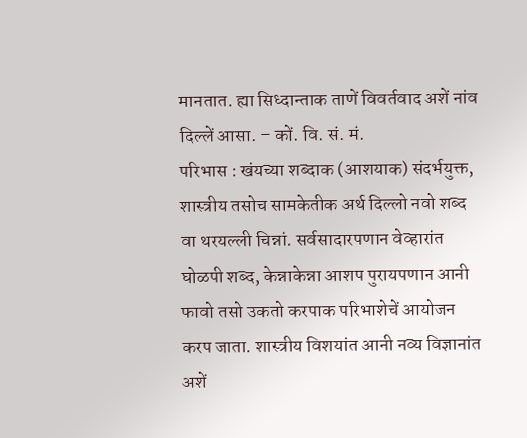मानतात. ह्या सिध्दान्ताक ताणें विवर्तवाद अशें नांव दिल्लें आसा. – कों. वि. सं. मं.
परिभास : खंयच्या शब्दाक (आशयाक) संदर्भयुक्त, शास्त्रीय तसोच सामकेतीक अर्थ दिल्लो नवो शब्द वा थरयल्ली चिन्नां. सर्वसादारपणान वेव्हारांत घोळपी शब्द, केन्नाकेन्ना आशप पुरायपणान आनी फावो तसो उकतो करपाक परिभाशेचें आयोजन करप जाता. शास्त्रीय विशयांत आनी नव्य विज्ञानांत अशें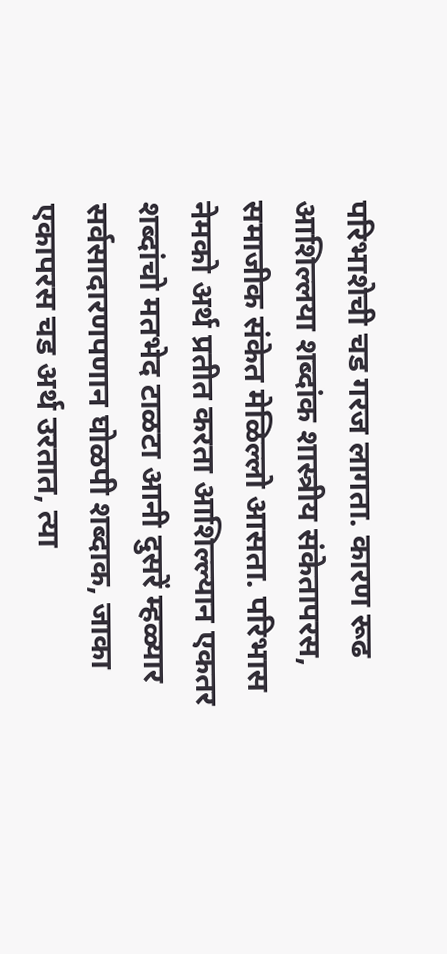परिभाशेची चड गरज लागता. कारण रूढ आशिल्लया शब्दांक शास्त्रीय संकेतापरस, समाजीक संकेत मेळिल्लो आसता. परिभास नेमको अर्थ प्रतीत करता आशिल्ल्यान एकतर शब्दांचो मतभेद टाळटा आनी दुसरें म्हळ्यार सर्वसादारणपणान घोळपी शब्दाक, जाका एकापरस चड अर्थ उरतात, त्या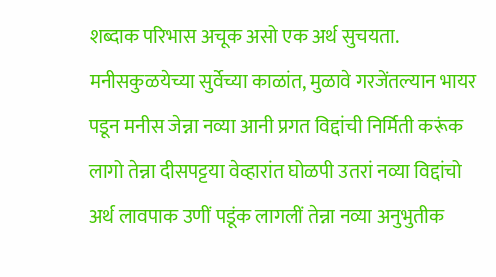शब्दाक परिभास अचूक असो एक अर्थ सुचयता.
मनीसकुळयेच्या सुर्वेच्या काळांत, मुळावे गरजेंतल्यान भायर पडून मनीस जेन्ना नव्या आनी प्रगत विद्दांची निर्मिती करूंक लागो तेन्ना दीसपट्टया वेव्हारांत घोळपी उतरां नव्या विद्दांचो अर्थ लावपाक उणीं पडूंक लागलीं तेन्ना नव्या अनुभुतीक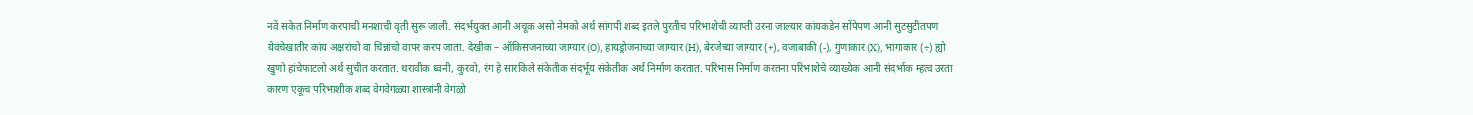नवें सकेत निर्माण करपाची मनशाची वृती सुरू जाली. संदर्भयुक्त आनी अचूक असो नेमको अर्थ सांगपी शब्द इतले पुरतीच परिभाशेची व्याप्ती उरना जाल्यार कांयकडेन सोंपेपण आनी सुटसुटीतपण येवंचेखातीर कांय अक्षरांचो वा चिन्नांचो वापर करप जाता. देखीक – ऑकिसजनाच्या जाग्यार (O), हायड्रोजनाच्या जाग्यार (H), बेरजेच्या जाग्यार (+), वजाबाकी (-), गुणाकार (X), भागाकार (÷) ह्यो खुणो हांचेफाटलो अर्थ सुचीत करतात. थरावीक ध्वनी, कुरवो, रंग हे सारकिले संकेतीक संदर्भूय संकेतीक अर्थ निर्माण करतात. परिभास निर्माण करतना परिभाशेचे व्याख्येक आनी संदर्भाक म्हत्व उरता कारण एकूच परिभाशीक शब्द वेगवेगळ्या शास्त्रांनी वेगळो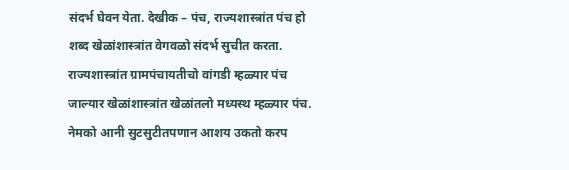संदर्भ घेवन येता. देखीक – पंच, राज्यशास्त्रांत पंच हो शब्द खेळांशास्त्रांत वेगवळो संदर्भ सुचीत करता. राज्यशास्त्रांत ग्रामपंचायतीचो वांगडी म्हळ्यार पंच जाल्यार खेळांशास्त्रांत खेळांतलो मध्यस्थ म्हळ्यार पंच.
नेमको आनी सुटसुटीतपणान आशय उकतो करप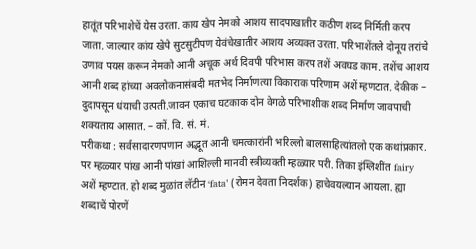हातूंत परिभाशेचें येस उरता. काय खेप नेमको आशय सादपाखातीर कठीण शब्द निर्मिती करप जाता. जाल्यार कांय खेपे सुटसुटीपण येवंचेखातीर आशय अव्यक्त उरता. परिभाशेंतले दोनूय तरांचे उणाव पयस करून नेमको आनी अचूक अर्थ दिवपी परिभास करप तशें अवघड काम. तशेंच आशय आनी शब्द हांच्या अवलोकनासंबदी मतभेद निर्माणत्या विकाराक परिणाम अशें म्हणटात. देकीक – दुदापसून धंयाची उत्पती.जावन एकाच घटकाक दोन वेगळे परिभाशीक शब्द निर्माण जावपाची शक्यताय आसात. – कों. वि. सं. मं.
परीकथा : सर्वसादारणपणान अद्भूत आनी चमत्कारांनी भरिल्लो बालसाहित्यांतलो एक कथांप्रकार. पर म्हळ्यार पांख आनी पांखां आशिल्ली मानवी स्त्रीव्यक्ती म्हळ्यार परी. तिका इंग्लिशींत fairy अशें म्हण्टात. हो शब्द मुळांत लॅटीन ‘fata’ (रोमन देवता निदर्शक) हाचेवयल्यान आयला. ह्या शब्दाचें पोरणें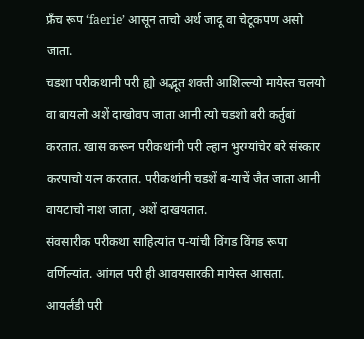फ्रँच रूप ‘faerie’ आसून ताचो अर्थ जादू वा चेटूकपण असो जाता.
चडशा परीकथानी परी ह्यो अद्भूत शक्ती आशिल्ल्यो मायेस्त चलयो वा बायलो अशें दाखोवप जाता आनी त्यो चडशो बरी कर्तुबां करतात. खास करून परीकथांनी परी ल्हान भुरग्यांचेर बरे संस्कार करपाचो यत्न करतात. परीकथांनी चडशें ब-याचें जैत जाता आनी वायटाचो नाश जाता, अशें दाखयतात.
संवसारीक परीकथा साहित्यांत प-यांची विंगड विंगड रूपा वर्णिल्यांत. आंगल परी ही आवयसारकी मायेस्त आसता. आयर्लंडी परी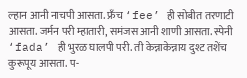ल्हान आनी नाचपी आसता. फ्रँच ‘fee’ ही सोबीत तरणाटी आसता. जर्मन परी म्हातारी, समंजस आनी शाणी आसता. स्पेनी ‘fada’ ही भुरळ घालपी परी. ती केन्नाकेन्नाय दुश्ट तशेंच कुरूपूय आसता. प-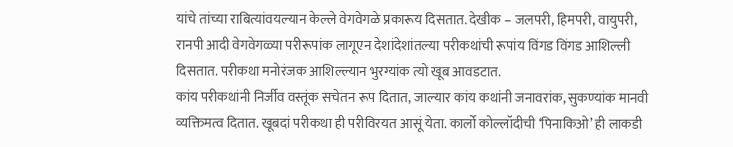यांचे तांच्या राबित्यांवयल्यान केल्ले वेगवेगळे प्रकारूय दिसतात. देखीक – जलपरी, हिमपरी, वायुपरी, रानपी आदी वेगवेगळ्या परीरूपांक लागूएन देशांदेशांतल्या परीकथांची रूपांय विंगड विंगड आशिल्ली दिसतात. परीकथा मनोरंजक आशिल्ल्यान भुरग्यांक त्यो खूब आवडटात.
कांय परीकथांनी निर्जीव वस्तूंक सचेतन रूप दितात, जाल्यार कांय कथांनी जनावरांक, सुकण्यांक मानवी व्यक्तिमत्व दितात. खूबदां परीकथा ही परीविरयत आसूं येता. कार्लो कोल्लॉदीची ‘पिनाकिओ’ ही लाकडी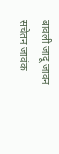बावली जादू जावन सचेतन जावंक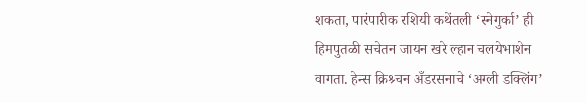शकता, पारंपारीक रशियी कथेंतली ‘स्नेगुर्का’ ही हिमपुतळी सचेतन जायन खरे ल्हान चलयेभाशेन वागता. हेन्स क्रिश्र्चन अँडरसनाचे ‘अग्ली डक्लिंग’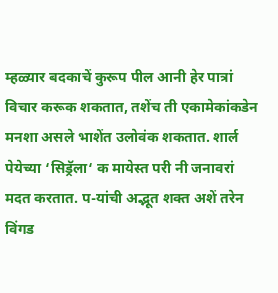म्हळ्यार बदकाचें कुरूप पील आनी हेर पात्रां विचार करूक शकतात, तशेंच ती एकामेकांकडेन मनशा असले भाशेंत उलोवंक शकतात. शार्ल पेयेच्या ‘सिड्रॅला‘ क मायेस्त परी नी जनावरां मदत करतात. प-यांची अद्भूत शक्त अशें तरेन विंगड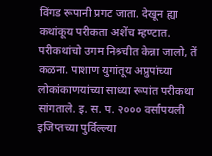विंगड रूपानी प्रगट जाता. देखून ह्या कथांकूय परीकता अशेंच म्हण्टात.
परीकथांचो उगम निश्र्चीत केन्ना जालो, तें कळना. पाशाण युगांतूय अप्रुपांच्या लोकांकाणयांच्या साध्या रूपांत परीकथा सांगताले. इ. स. प. २००० वर्सापयली इजिप्तच्या पुर्विल्ल्या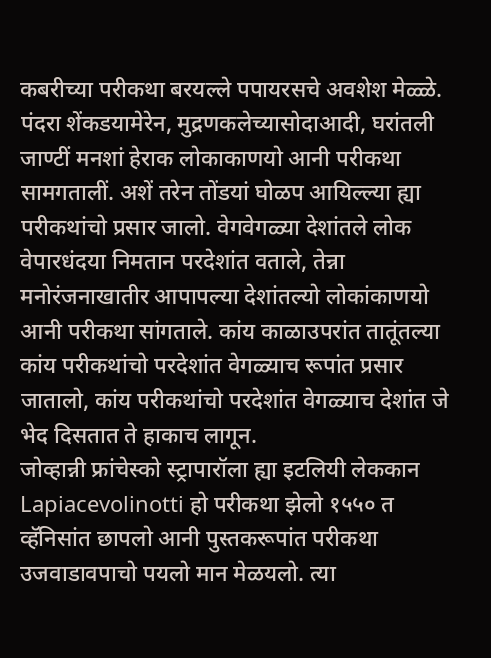कबरीच्या परीकथा बरयल्ले पपायरसचे अवशेश मेळ्ळे. पंदरा शेंकडयामेरेन, मुद्रणकलेच्यासोदाआदी, घरांतली जाण्टीं मनशां हेराक लोकाकाणयो आनी परीकथा सामगतालीं. अशें तरेन तोंडयां घोळप आयिल्ल्या ह्या परीकथांचो प्रसार जालो. वेगवेगळ्या देशांतले लोक वेपारधंदया निमतान परदेशांत वताले, तेन्ना मनोरंजनाखातीर आपापल्या देशांतल्यो लोकांकाणयो आनी परीकथा सांगताले. कांय काळाउपरांत तातूंतल्या कांय परीकथांचो परदेशांत वेगळ्याच रूपांत प्रसार जातालो, कांय परीकथांचो परदेशांत वेगळ्याच देशांत जे भेद दिसतात ते हाकाच लागून.
जोव्हान्नी फ्रांचेस्को स्ट्रापारॉला ह्या इटलियी लेककान Lapiacevolinotti हो परीकथा झेलो १५५० त व्हॅनिसांत छापलो आनी पुस्तकरूपांत परीकथा उजवाडावपाचो पयलो मान मेळयलो. त्या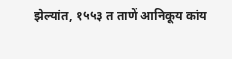झेल्यांत, १५५३ त ताणें आनिकूय कांय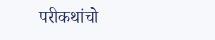परीकथांचो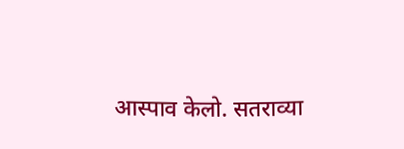आस्पाव केलो. सतराव्या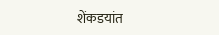शेंकडयांत